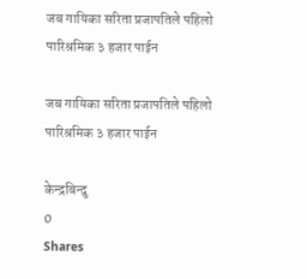जब गायिका सरिता प्रजापतिले पहिलो पारिश्रमिक ३ हजार पाईन

जब गायिका सरिता प्रजापतिले पहिलो पारिश्रमिक ३ हजार पाईन

केन्द्रबिन्दु
0
Shares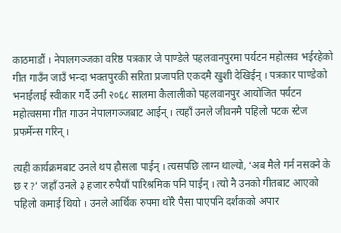काठमाडौं । नेपालगञ्जका वरिष्ठ पत्रकार जे पाण्डेले पहलवानपुरमा पर्यटन महोत्सव भईरहेको गीत गाउँन जाउँ भन्दा भक्तपुरकी सरिता प्रजापति एकदमै खुशी देखिईन् । पत्रकार पाण्डेको भनाईलाई स्वीकार गर्दै उनी २०६८ सालमा कैलालीको पहलवानपुर आयोजित पर्यटन महोत्वसमा गीत गाउन नेपालगञ्जबाट आईन् । त्यहाँ उनले जीवनमै पहिलो पटक स्टेज प्रफर्मेन्स गरिन् ।

त्यही कार्यक्रमबाट उनले थप हौसला पाईन् । त्यसपछि लाग्न थाल्यो, ‘अब मैले गर्न नसक्ने के छ र ?’ जहाँ उनले ३ हजार रुपैयाँ पारिश्रमिक पनि पाईन् । त्यो नै उनको गीतबाट आएको पहिलो कमाई थियो । उनले आर्थिक रुपमा थोरै पैसा पाएपनि दर्शकको अपार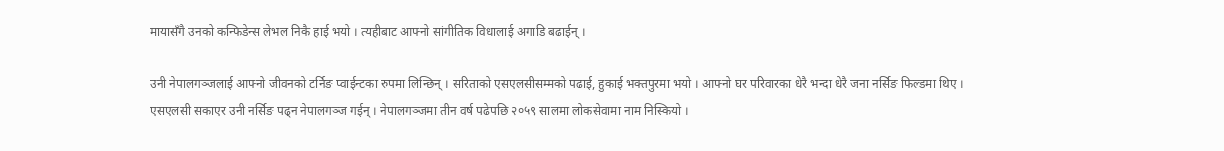मायासँगै उनको कन्फिडेन्स लेभल निकै हाई भयो । त्यहीबाट आफ्नो सांगीतिक विधालाई अगाडि बढाईन् ।

उनी नेपालगञ्जलाई आफ्नो जीवनको टर्निङ प्वाईन्टका रुपमा लिन्छिन् । सरिताको एसएलसीसम्मको पढाई, हुकाई भक्तपुरमा भयो । आफ्नो घर परिवारका धेरै भन्दा धेरै जना नर्सिङ फिल्डमा थिए । एसएलसी सकाएर उनी नर्सिङ पढ्न नेपालगञ्ज गईन् । नेपालगञ्जमा तीन वर्ष पढेपछि २०५९ सालमा लोकसेवामा नाम निस्कियो ।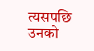त्यसपछि उनको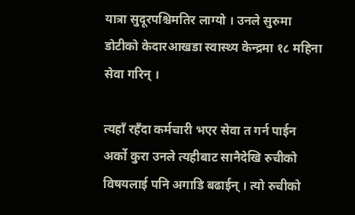यात्रा सुदूरपश्चिमतिर लाग्यो । उनले सुरुमा डोटीको केदारआखडा स्वास्थ्य केन्द्रमा १८ महिना सेवा गरिन् ।

त्यहाँ रहँदा कर्मचारी भएर सेवा त गर्न पाईन अर्को कुरा उनले त्यहीबाट सानैदेखि रुचीको विषयलाई पनि अगाडि बढाईन् । त्यो रुचीको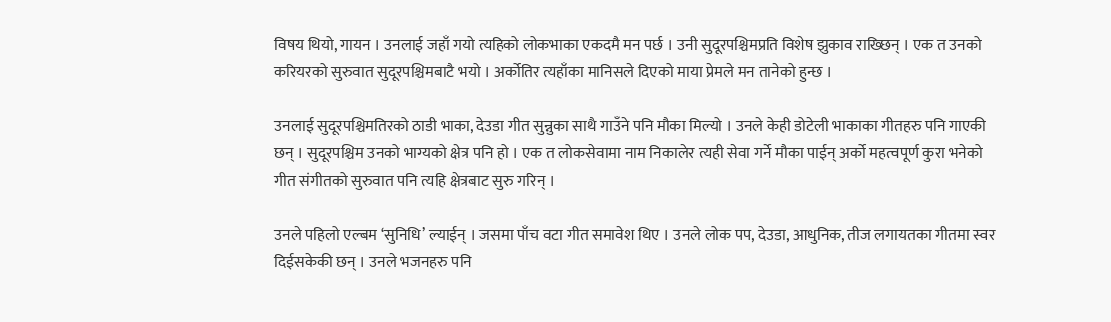विषय थियो, गायन । उनलाई जहाँ गयो त्यहिको लोकभाका एकदमै मन पर्छ । उनी सुदूरपश्चिमप्रति विशेष झुकाव राख्छिन् । एक त उनको करियरको सुरुवात सुदूरपश्चिमबाटै भयो । अर्कोतिर त्यहाँका मानिसले दिएको माया प्रेमले मन तानेको हुन्छ ।

उनलाई सुदूरपश्चिमतिरको ठाडी भाका, देउडा गीत सुन्नुका साथै गाउँने पनि मौका मिल्यो । उनले केही डोटेली भाकाका गीतहरु पनि गाएकी छन् । सुदूरपश्चिम उनको भाग्यको क्षेत्र पनि हो । एक त लोकसेवामा नाम निकालेर त्यही सेवा गर्ने मौका पाईन् अर्को महत्वपूर्ण कुरा भनेको गीत संगीतको सुरुवात पनि त्यहि क्षेत्रबाट सुरु गरिन् ।

उनले पहिलो एल्बम ‘सुनिधि’ ल्याईन् । जसमा पाँच वटा गीत समावेश थिए । उनले लोक पप, देउडा, आधुनिक, तीज लगायतका गीतमा स्वर दिईसकेकी छन् । उनले भजनहरु पनि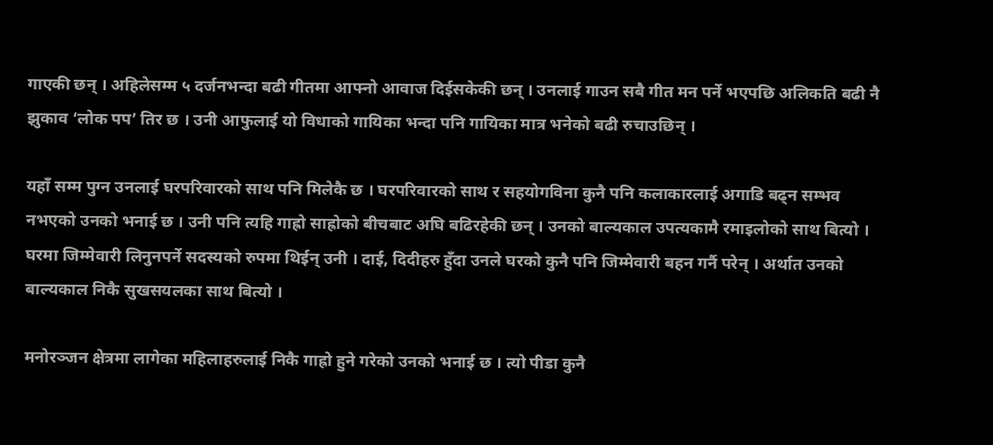गाएकी छन् । अहिलेसम्म ५ दर्जनभन्दा बढी गीतमा आफ्नो आवाज दिईसकेकी छन् । उनलाई गाउन सबै गीत मन पर्ने भएपछि अलिकति बढी नै झुकाव ‘लोक पप’ तिर छ । उनी आफुलाई यो विधाको गायिका भन्दा पनि गायिका मात्र भनेको बढी रुचाउछिन् ।

यहाँ सम्म पुग्न उनलाई घरपरिवारको साथ पनि मिलेकै छ । घरपरिवारको साथ र सहयोगविना कुनै पनि कलाकारलाई अगाडि बढ्न सम्भव नभएको उनको भनाई छ । उनी पनि त्यहि गाह्रो साह्रोको बीचबाट अघि बढिरहेकी छन् । उनको बाल्यकाल उपत्यकामै रमाइलोको साथ बित्यो । घरमा जिम्मेवारी लिनुनपर्ने सदस्यको रुपमा थिईन् उनी । दाई, दिदीहरु हुँदा उनले घरको कुनै पनि जिम्मेवारी बहन गर्नै परेन् । अर्थात उनको बाल्यकाल निकै सुखसयलका साथ बित्यो ।

मनोरञ्जन क्षेत्रमा लागेका महिलाहरुलाई निकै गाह्रो हुने गरेको उनको भनाई छ । त्यो पीडा कुनै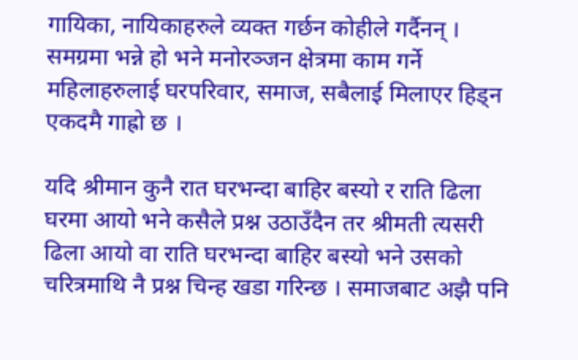गायिका, नायिकाहरुले व्यक्त गर्छन कोहीले गर्दैनन् । समग्रमा भन्ने हो भने मनोरञ्जन क्षेत्रमा काम गर्ने महिलाहरुलाई घरपरिवार, समाज, सबैलाई मिलाएर हिड्न एकदमै गाह्रो छ ।

यदि श्रीमान कुनै रात घरभन्दा बाहिर बस्यो र राति ढिला घरमा आयो भने कसैले प्रश्न उठाउँदैन तर श्रीमती त्यसरी ढिला आयो वा राति घरभन्दा बाहिर बस्यो भने उसको चरित्रमाथि नै प्रश्न चिन्ह खडा गरिन्छ । समाजबाट अझै पनि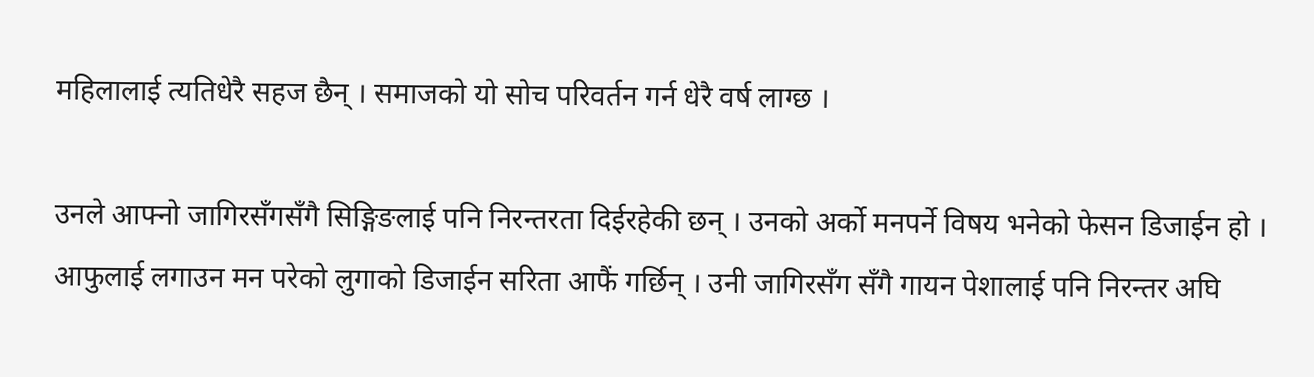महिलालाई त्यतिधेरै सहज छैन् । समाजको यो सोच परिवर्तन गर्न धेरै वर्ष लाग्छ ।

उनले आफ्नो जागिरसँगसँगै सिङ्गिङलाई पनि निरन्तरता दिईरहेकी छन् । उनको अर्को मनपर्ने विषय भनेको फेसन डिजाईन हो । आफुलाई लगाउन मन परेको लुगाको डिजाईन सरिता आफैं गर्छिन् । उनी जागिरसँग सँगै गायन पेशालाई पनि निरन्तर अघि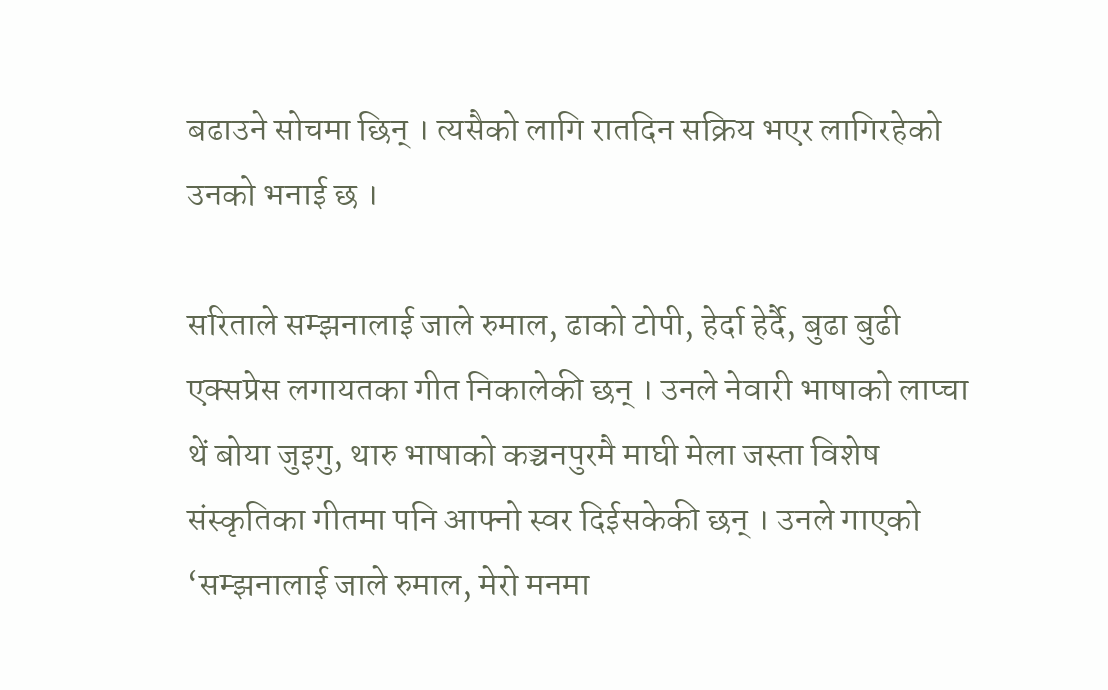बढाउने सोचमा छिन् । त्यसैको लागि रातदिन सक्रिय भएर लागिरहेको उनको भनाई छ ।

सरिताले सम्झनालाई जाले रुमाल, ढाको टोपी, हेर्दा हेर्दै, बुढा बुढी एक्सप्रेस लगायतका गीत निकालेकी छन् । उनले नेवारी भाषाको लाप्चा थें बोया जुइगु, थारु भाषाको कञ्चनपुरमै माघी मेला जस्ता विशेष संस्कृतिका गीतमा पनि आफ्नो स्वर दिईसकेकी छन् । उनले गाएको ‘सम्झनालाई जाले रुमाल, मेरो मनमा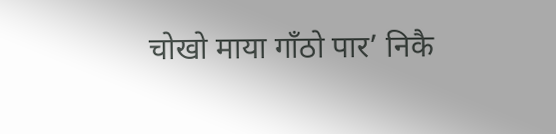चोखो माया गाँठो पार’ निकै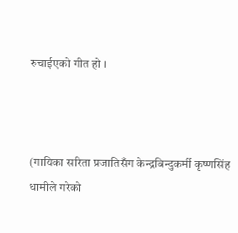रुचाईएको गीत हो ।



(गायिका सरिता प्रजातिसँग केन्द्रबिन्दुकर्मी कृष्णसिंह धामीले गरेको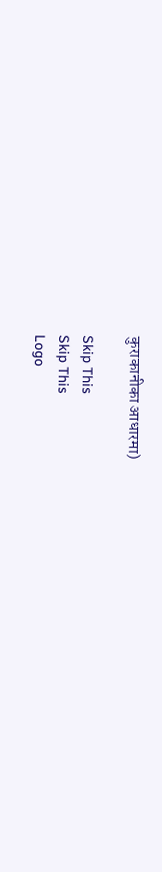कुराकानीका आधारमा)

Skip This
Skip This
Logo